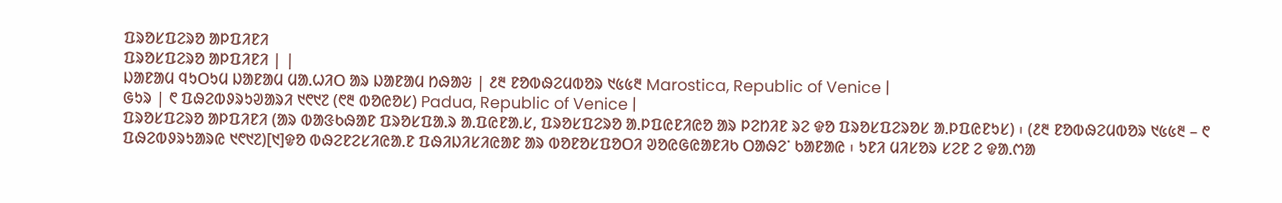ᱯᱨᱚᱥᱯᱮᱨᱚ ᱟᱞᱯᱤᱱᱤ
ᱯᱨᱚᱥᱯᱮᱨᱚ ᱟᱞᱯᱤᱱᱤ | |
ᱡᱟᱱᱟᱢ ᱧᱩᱛᱩᱢ ᱡᱟᱱᱟᱢ ᱢᱟᱹᱦᱤᱛ ᱟᱨ ᱡᱟᱱᱟᱢ ᱴᱷᱟᱶ | ᱒᱓ ᱱᱚᱵᱷᱮᱢᱵᱚᱨ ᱑᱕᱕᱓ Marostica, Republic of Venice |
ᱜᱩᱨ | ᱖ ᱯᱷᱮᱵᱽᱨᱩᱣᱟᱨᱤ ᱑᱖᱑᱗ (᱖᱓ ᱵᱚᱭᱚᱥ) Padua, Republic of Venice |
ᱯᱨᱚᱥᱯᱮᱨᱚ ᱟᱞᱯᱤᱱᱤ (ᱟᱨ ᱵᱟᱝᱠᱷᱟᱱ ᱯᱨᱚᱥᱯᱟᱹᱨ ᱟᱹᱯᱭᱱᱟᱹᱥ, ᱯᱨᱚᱥᱯᱮᱨᱚ ᱟᱹᱞᱯᱭᱱᱤᱭᱚ ᱟᱨ ᱞᱮᱴᱤᱱ ᱨᱮ ᱫᱚ ᱯᱨᱚᱥᱯᱮᱨᱚᱥ ᱟᱹᱞᱯᱭᱱᱩᱥ) ᱾ (᱒᱓ ᱱᱚᱵᱷᱮᱢᱵᱚᱨ ᱑᱕᱕᱓ – ᱖ ᱯᱷᱮᱵᱽᱨᱩᱟᱨᱭ ᱑᱖᱑᱗)[᱑]ᱫᱚ ᱵᱷᱮᱱᱮᱥᱤᱭᱟᱹᱱ ᱯᱷᱤᱡᱤᱥᱤᱭᱟᱱ ᱟᱨ ᱵᱚᱱᱚᱥᱯᱚᱛᱤ ᱣᱚᱭᱜᱭᱟᱱᱤᱠ ᱛᱟᱷᱮᱸ ᱠᱟᱱᱟᱭ ᱾ ᱩᱱᱤ ᱢᱤᱥᱚᱨ ᱥᱮᱱ ᱮ ᱫᱟᱹᱬᱟ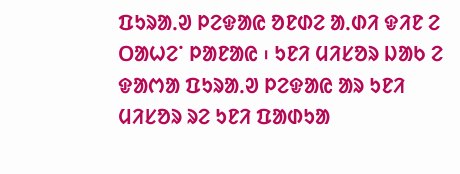ᱯᱩᱨᱟᱹᱣ ᱞᱮᱫᱟᱭ ᱚᱱᱰᱮ ᱟᱹᱰᱤ ᱫᱤᱱ ᱮ ᱛᱟᱦᱮᱸ ᱞᱟᱱᱟᱭ ᱾ ᱩᱱᱤ ᱢᱤᱥᱚᱨ ᱡᱟᱠ ᱮ ᱫᱟᱬᱟ ᱯᱩᱨᱟᱹᱣ ᱞᱮᱫᱟᱭ ᱟᱨ ᱩᱱᱤ ᱢᱤᱥᱚᱨ ᱨᱮ ᱩᱱᱤ ᱯᱟᱰᱩᱟ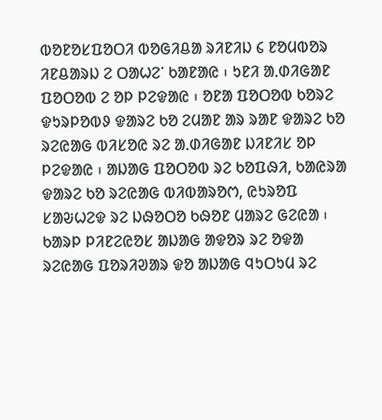ᱵᱚᱱᱚᱥᱯᱚᱛᱤ ᱵᱚᱜᱤᱪᱟ ᱨᱤᱱᱤᱡ ᱔ ᱱᱚᱢᱵᱚᱨ ᱤᱱᱪᱟᱨᱡ ᱮ ᱛᱟᱦᱮᱸ ᱠᱟᱱᱟᱭ ᱾ ᱩᱱᱤ ᱟᱹᱰᱤᱜᱟᱱ ᱯᱚᱛᱚᱵ ᱮ ᱚᱞ ᱞᱮᱫᱟᱭ ᱾ ᱚᱱᱟ ᱯᱚᱛᱚᱵ ᱠᱚᱨᱮ ᱫᱩᱨᱞᱚᱵᱽ ᱫᱟᱨᱮ ᱠᱚ ᱮᱢᱟᱱ ᱟᱨ ᱨᱟᱱ ᱫᱟᱨᱮ ᱠᱚ ᱨᱮᱭᱟᱜ ᱵᱤᱥᱚᱭ ᱨᱮ ᱟᱹᱰᱤᱜᱟᱱ ᱡᱤᱱᱤᱥ ᱚᱞ ᱞᱮᱫᱟᱭ ᱾ ᱟᱡᱟᱜ ᱯᱚᱛᱚᱵ ᱨᱮ ᱠᱚᱯᱷᱤ, ᱠᱟᱭᱨᱟ ᱫᱟᱨᱮ ᱠᱚ ᱨᱮᱭᱟᱜ ᱵᱤᱵᱟᱨᱚᱬ, ᱭᱩᱨᱚᱯ ᱥᱟᱶᱦᱮᱫ ᱨᱮ ᱡᱷᱚᱛᱚ ᱠᱷᱚᱱ ᱢᱟᱨᱮ ᱜᱮᱭᱟ ᱾ ᱠᱟᱨᱞ ᱞᱤᱱᱮᱭᱚᱥ ᱟᱡᱟᱜ ᱟᱫᱚᱨ ᱨᱮ ᱚᱫᱟ ᱨᱮᱭᱟᱜ ᱯᱚᱨᱤᱣᱟᱨ ᱫᱚ ᱟᱡᱟᱜ ᱧᱩᱛᱩᱢ ᱨᱮ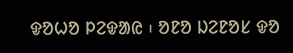ᱫᱚᱦᱚ ᱞᱮᱫᱟᱭ ᱾ ᱚᱱᱚ ᱡᱮᱱᱚᱥ ᱫᱚ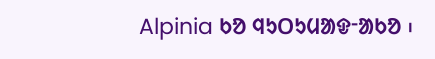Alpinia ᱠᱚ ᱧᱩᱛᱩᱢᱟᱫᱼᱟᱠᱚ ᱾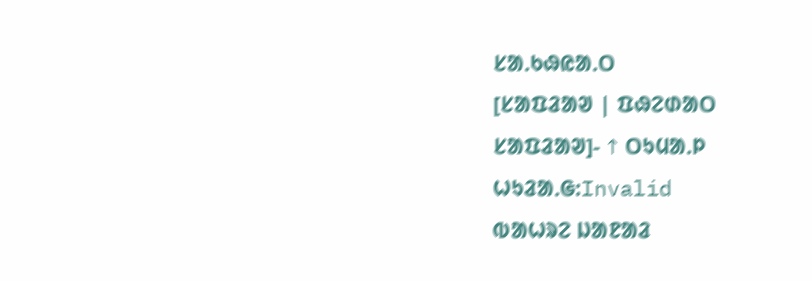ᱥᱟᱹᱠᱷᱭᱟᱹᱛ
[ᱥᱟᱯᱲᱟᱣ | ᱯᱷᱮᱰᱟᱛ ᱥᱟᱯᱲᱟᱣ]- ↑ ᱛᱩᱢᱟᱹᱞ ᱦᱩᱲᱟᱹᱜ:Invalid
ᱵᱟᱦᱨᱮ ᱡᱟᱱᱟᱲ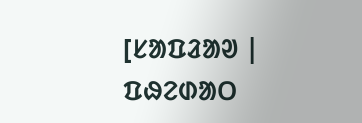[ᱥᱟᱯᱲᱟᱣ | ᱯᱷᱮᱰᱟᱛ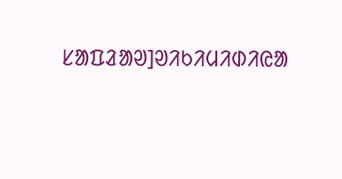ᱥᱟᱯᱲᱟᱣ]ᱣᱤᱠᱤᱢᱤᱰᱤᱭᱟ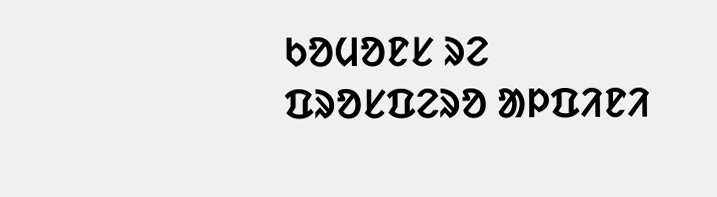ᱠᱚᱢᱚᱱᱥ ᱨᱮ ᱯᱨᱚᱥᱯᱮᱨᱚ ᱟᱞᱯᱤᱱᱤ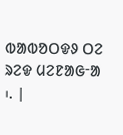ᱵᱟᱵᱚᱛᱫᱽ ᱛᱮ ᱨᱮᱫ ᱢᱮᱱᱟᱜᱼᱟ ᱾. |